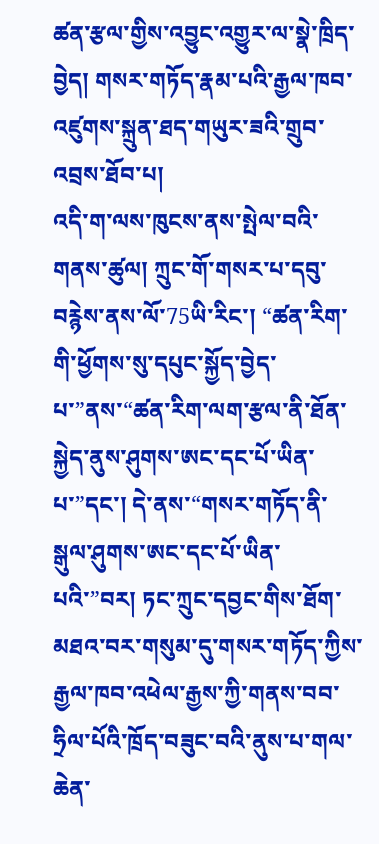ཚན་རྩལ་གྱིས་འབྱུང་འགྱུར་ལ་སྣེ་ཁྲིད་བྱེད། གསར་གཏོད་རྣམ་པའི་རྒྱལ་ཁབ་འཛུགས་སྐྲུན་ཐད་གཡུར་ཟའི་གྲུབ་འབྲས་ཐོབ་པ།
འདི་ག་ལས་ཁུངས་ནས་སྤེལ་བའི་གནས་ཚུལ། ཀྲུང་གོ་གསར་པ་དབུ་བརྙེས་ནས་ལོ་75ཡི་རིང་། “ཚན་རིག་གི་ཕྱོགས་སུ་དཔུང་སྐྱོད་བྱེད་པ་”ནས་“ཚན་རིག་ལག་རྩལ་ནི་ཐོན་སྐྱེད་ནུས་ཤུགས་ཨང་དང་པོ་ཡིན་པ་”དང་། དེ་ནས་“གསར་གཏོད་ནི་སྒུལ་ཤུགས་ཨང་དང་པོ་ཡིན་པའི་”བར། ཏང་ཀྲུང་དབྱང་གིས་ཐོག་མཐའ་བར་གསུམ་དུ་གསར་གཏོད་ཀྱིས་རྒྱལ་ཁབ་འཕེལ་རྒྱས་ཀྱི་གནས་བབ་ཧྲིལ་པོའི་ཁྲོད་བཟུང་བའི་ནུས་པ་གལ་ཆེན་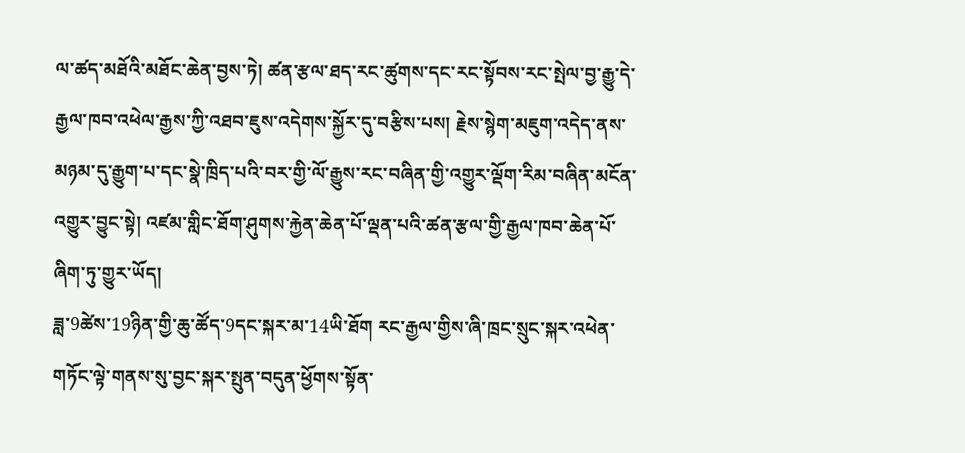ལ་ཚད་མཐོའི་མཐོང་ཆེན་བྱས་ཏེ། ཚན་རྩལ་ཐད་རང་ཚུགས་དང་རང་སྟོབས་རང་སྤེལ་བྱ་རྒྱུ་དེ་རྒྱལ་ཁབ་འཕེལ་རྒྱས་ཀྱི་འཐབ་ཇུས་འདེགས་སྐྱོར་དུ་བརྩིས་པས། རྗེས་སྙེག་མཇུག་འདེད་ནས་མཉམ་དུ་རྒྱུག་པ་དང་སྣེ་ཁྲིད་པའི་བར་གྱི་ལོ་རྒྱུས་རང་བཞིན་གྱི་འགྱུར་ལྡོག་རིམ་བཞིན་མངོན་འགྱུར་བྱུང་སྟེ། འཛམ་གླིང་ཐོག་ཤུགས་རྐྱེན་ཆེན་པོ་ལྡན་པའི་ཚན་རྩལ་གྱི་རྒྱལ་ཁབ་ཆེན་པོ་ཞིག་ཏུ་གྱུར་ཡོད།
ཟླ་9ཚེས་19ཉིན་གྱི་ཆུ་ཚོད་9དང་སྐར་མ་14ཡི་ཐོག རང་རྒྱལ་གྱིས་ཞི་ཁྲང་སྲུང་སྐར་འཕེན་གཏོང་ལྟེ་གནས་སུ་བྱང་སྐར་སྤུན་བདུན་ཕྱོགས་སྟོན་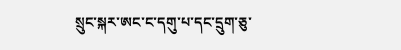སྲུང་སྐར་ཨང་ང་དགུ་པ་དང་དྲུག་ཅུ་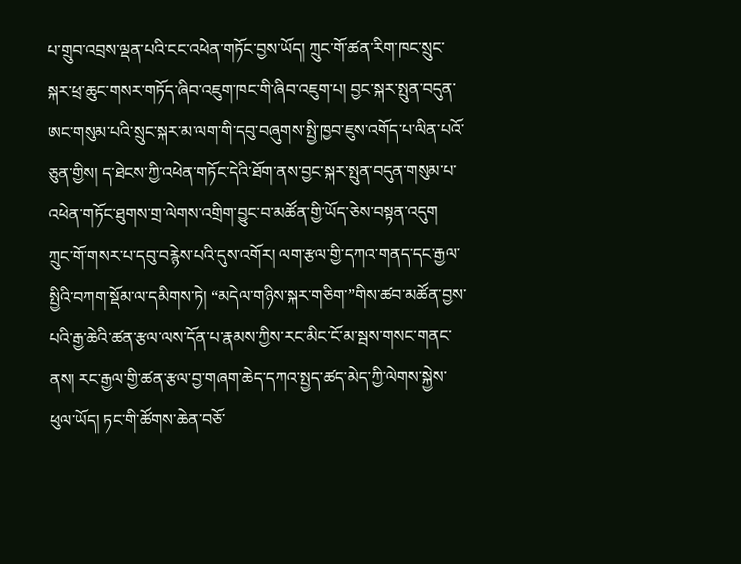པ་གྲུབ་འབྲས་ལྡན་པའི་ངང་འཕེན་གཏོང་བྱས་ཡོད། ཀྲུང་གོ་ཚན་རིག་ཁང་སྲུང་སྐར་ཕྲ་ཆུང་གསར་གཏོད་ཞིབ་འཇུག་ཁང་གི་ཞིབ་འཇུག་པ། བྱང་སྐར་སྤུན་བདུན་ཨང་གསུམ་པའི་སྲུང་སྐར་མ་ལག་གི་དབུ་བཞུགས་སྤྱི་ཁྱབ་ཇུས་འགོད་པ་ལིན་པའོ་ཅུན་གྱིས། ད་ཐེངས་ཀྱི་འཕེན་གཏོང་དེའི་ཐོག་ནས་བྱང་སྐར་སྤུན་བདུན་གསུམ་པ་འཕེན་གཏོང་ཐུགས་གྲ་ལེགས་འགྲིག་བྱུང་བ་མཚོན་གྱི་ཡོད་ཅེས་བསྟན་འདུག
ཀྲུང་གོ་གསར་པ་དབུ་བརྙེས་པའི་དུས་འགོར། ལག་རྩལ་གྱི་དཀའ་གནད་དང་རྒྱལ་སྤྱིའི་བཀག་སྡོམ་ལ་དམིགས་ཏེ། “མདེལ་གཉིས་སྐར་གཅིག་”གིས་ཚབ་མཚོན་བྱས་པའི་རྒྱ་ཆེའི་ཚན་རྩལ་ལས་དོན་པ་རྣམས་ཀྱིས་རང་མིང་ངོ་མ་སྦས་གསང་གནང་ནས། རང་རྒྱལ་གྱི་ཚན་རྩལ་བྱ་གཞག་ཆེད་དཀའ་སྤྱད་ཚད་མེད་ཀྱི་ལེགས་སྐྱེས་ཕུལ་ཡོད། ཏང་གི་ཚོགས་ཆེན་བཅོ་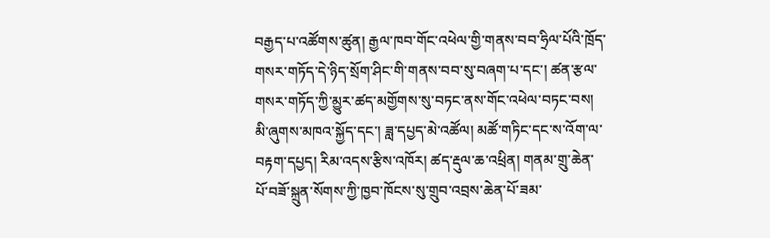བརྒྱད་པ་འཚོགས་ཚུན། རྒྱལ་ཁབ་གོང་འཕེལ་གྱི་གནས་བབ་ཧྲིལ་པོའི་ཁྲོད་གསར་གཏོད་དེ་ཉིད་སྲོག་ཤིང་གི་གནས་བབ་སུ་བཞག་པ་དང་། ཚན་རྩལ་གསར་གཏོད་ཀྱི་མྱུར་ཚད་མགྱོགས་སུ་བཏང་ནས་གོང་འཕེལ་བཏང་བས། མི་ཞུགས་མཁའ་སྐྱོད་དང་། ཟླ་དཔྱད་མེ་འཚོལ། མཚོ་གཏིང་དང་ས་འོག་ལ་བརྟག་དཔྱད། རིམ་འདས་རྩིས་འཁོར། ཚད་རྡུལ་ཆ་འཕྲིན། གནམ་གྲུ་ཆེན་པོ་བཟོ་སྐྲུན་སོགས་ཀྱི་ཁྱབ་ཁོངས་སུ་གྲུབ་འབྲས་ཆེན་པོ་ཟམ་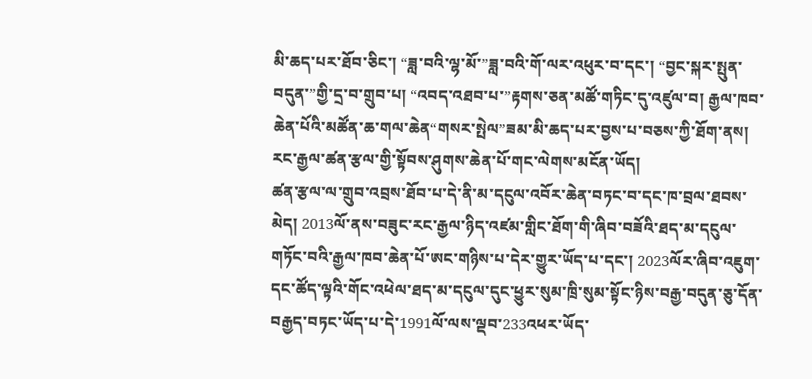མི་ཆད་པར་ཐོབ་ཅིང་། “ཟླ་བའི་ལྷ་མོ་”ཟླ་བའི་གོ་ལར་འཕུར་བ་དང་། “བྱང་སྐར་སྤུན་བདུན་”གྱི་དྲ་བ་གྲུབ་པ། “འབད་འཐབ་པ་”རྟགས་ཅན་མཚོ་གཏིང་དུ་འཛུལ་བ། རྒྱལ་ཁབ་ཆེན་པོའི་མཚོན་ཆ་གལ་ཆེན“གསར་སྤེལ”ཟམ་མི་ཆད་པར་བྱས་པ་བཅས་ཀྱི་ཐོག་ནས། རང་རྒྱལ་ཚན་རྩལ་གྱི་སྟོབས་ཤུགས་ཆེན་པོ་གང་ལེགས་མངོན་ཡོད།
ཚན་རྩལ་ལ་གྲུབ་འབྲས་ཐོབ་པ་དེ་ནི་མ་དངུལ་འབོར་ཆེན་བཏང་བ་དང་ཁ་བྲལ་ཐབས་མེད། 2013ལོ་ནས་བཟུང་རང་རྒྱལ་ཉིད་འཛམ་གླིང་ཐོག་གི་ཞིབ་བཟོའི་ཐད་མ་དངུལ་གཏོང་བའི་རྒྱལ་ཁབ་ཆེན་པོ་ཨང་གཉིས་པ་དེར་གྱུར་ཡོད་པ་དང་། 2023ལོར་ཞིབ་འཇུག་དང་ཚོད་ལྟའི་གོང་འཕེལ་ཐད་མ་དངུལ་དུང་ཕྱུར་སུམ་ཁྲི་སུམ་སྟོང་ཉིས་བརྒྱ་བདུན་ཅུ་དོན་བརྒྱད་བཏང་ཡོད་པ་དེ་1991ལོ་ལས་ལྡབ་233འཕར་ཡོད་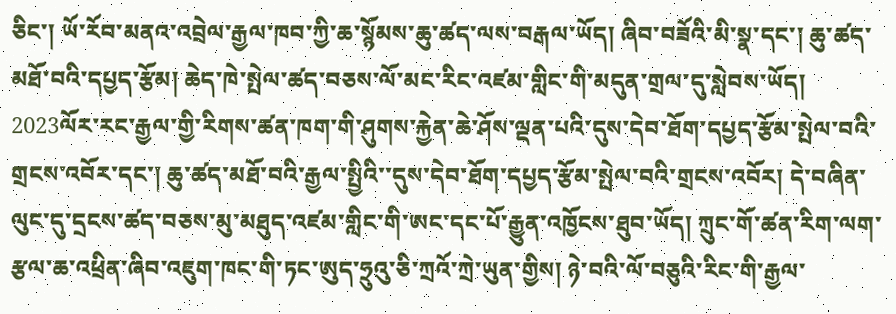ཅིང་། ཡོ་རོབ་མནའ་འབྲེལ་རྒྱལ་ཁབ་ཀྱི་ཆ་སྙོམས་ཆུ་ཚད་ལས་བརྒལ་ཡོད། ཞིབ་བཟོའི་མི་སྣ་དང་། ཆུ་ཚད་མཐོ་བའི་དཔྱད་རྩོམ། ཆེད་ཁེ་སྤེལ་ཚད་བཅས་ལོ་མང་རིང་འཛམ་གླིང་གི་མདུན་གྲལ་དུ་སླེབས་ཡོད།
2023ལོར་རང་རྒྱལ་གྱི་རིགས་ཚན་ཁག་གི་ཤུགས་རྐྱེན་ཆེ་ཤོས་ལྡན་པའི་དུས་དེབ་ཐོག་དཔྱད་རྩོམ་སྤེལ་བའི་གྲངས་འབོར་དང་། ཆུ་ཚད་མཐོ་བའི་རྒྱལ་སྤྱིའི་་དུས་དེབ་ཐོག་དཔྱད་རྩོམ་སྤེལ་བའི་གྲངས་འབོར། དེ་བཞིན་ལུང་དུ་དྲངས་ཚད་བཅས་མུ་མཐུད་འཛམ་གླིང་གི་ཨང་དང་པོ་རྒྱུན་འཁྱོངས་ཐུབ་ཡོད། ཀྲུང་གོ་ཚན་རིག་ལག་རྩལ་ཆ་འཕྲིན་ཞིབ་འཇུག་ཁང་གི་ཏང་ཨུད་ཧྲུའུ་ཅི་ཀྲའོ་ཀྲེ་ཡུན་གྱིས། ཉེ་བའི་ལོ་བཅུའི་རིང་གི་རྒྱལ་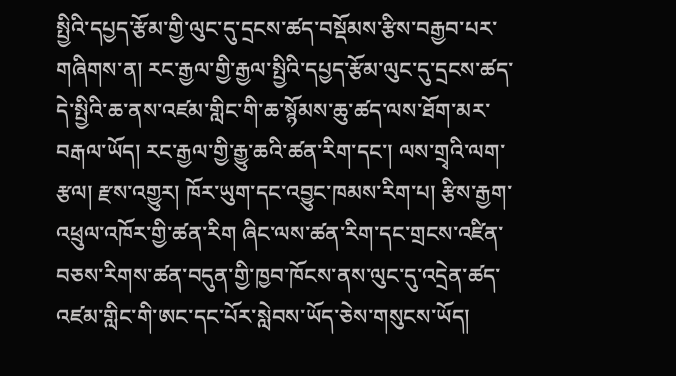སྤྱིའི་དཔྱད་རྩོམ་གྱི་ལུང་དུ་དྲངས་ཚད་བསྡོམས་རྩིས་བརྒྱབ་པར་གཞིགས་ན། རང་རྒྱལ་གྱི་རྒྱལ་སྤྱིའི་དཔྱད་རྩོམ་ལུང་དུ་དྲངས་ཚད་དེ་སྤྱིའི་ཆ་ནས་འཛམ་གླིང་གི་ཆ་སྙོམས་ཆུ་ཚད་ལས་ཐོག་མར་བརྒལ་ཡོད། རང་རྒྱལ་གྱི་རྒྱུ་ཆའི་ཚན་རིག་དང་། ལས་གྲྭའི་ལག་རྩལ། རྫས་འགྱུར། ཁོར་ཡུག་དང་འབྱུང་ཁམས་རིག་པ། རྩིས་རྒྱག་འཕྲུལ་འཁོར་གྱི་ཚན་རིག ཞིང་ལས་ཚན་རིག་དང་གྲངས་འཛིན་བཅས་རིགས་ཚན་བདུན་གྱི་ཁྱབ་ཁོངས་ནས་ལུང་དུ་འདྲེན་ཚད་འཛམ་གླིང་གི་ཨང་དང་པོར་སླེབས་ཡོད་ཅེས་གསུངས་ཡོད།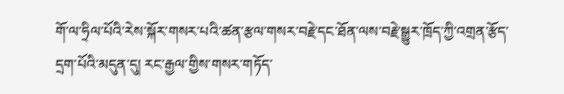གོ་ལ་ཧྲིལ་པོའི་རེས་སྐོར་གསར་པའི་ཚན་རྩལ་གསར་བརྗེ་དང་ཐོན་ལས་བརྗེ་སྒྱུར་ཁྲོད་ཀྱི་འགྲན་རྩོད་དྲག་པོའི་མདུན་དུ། རང་རྒྱལ་གྱིས་གསར་གཏོད་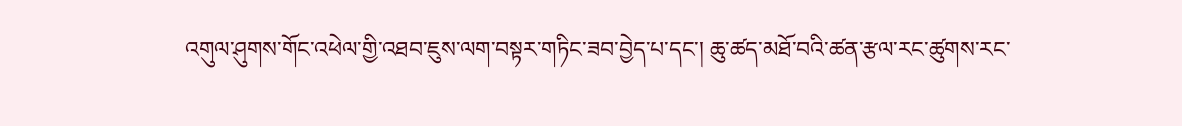འགུལ་ཤུགས་གོང་འཕེལ་གྱི་འཐབ་ཇུས་ལག་བསྟར་གཏིང་ཟབ་བྱེད་པ་དང་། ཆུ་ཚད་མཐོ་བའི་ཚན་རྩལ་རང་ཚུགས་རང་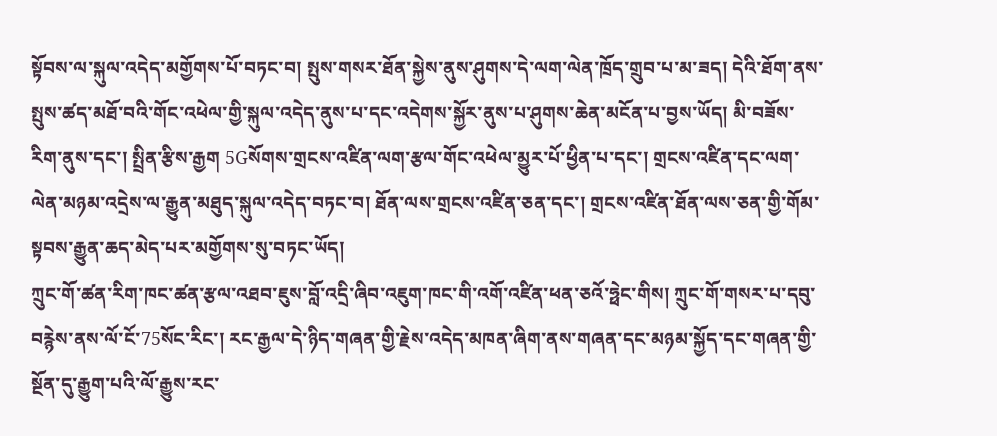སྟོབས་ལ་སྐུལ་འདེད་མགྱོགས་པོ་བཏང་བ། སྤུས་གསར་ཐོན་སྐྱེས་ནུས་ཤུགས་དེ་ལག་ལེན་ཁྲོད་གྲུབ་པ་མ་ཟད། དེའི་ཐོག་ནས་སྤུས་ཚད་མཐོ་བའི་གོང་འཕེལ་གྱི་སྐུལ་འདེད་ནུས་པ་དང་འདེགས་སྐྱོར་ནུས་པ་ཤུགས་ཆེན་མངོན་པ་བྱས་ཡོད། མི་བཟོས་རིག་ནུས་དང་། སྤྲིན་རྩིས་རྒྱག 5Gསོགས་གྲངས་འཛིན་ལག་རྩལ་གོང་འཕེལ་མྱུར་པོ་ཕྱིན་པ་དང་། གྲངས་འཛིན་དང་ལག་ལེན་མཉམ་འདྲེས་ལ་རྒྱུན་མཐུད་སྐུལ་འདེད་བཏང་བ། ཐོན་ལས་གྲངས་འཛིན་ཅན་དང་། གྲངས་འཛིན་ཐོན་ལས་ཅན་གྱི་གོམ་སྟབས་རྒྱུན་ཆད་མེད་པར་མགྱོགས་སུ་བཏང་ཡོད།
ཀྲུང་གོ་ཚན་རིག་ཁང་ཚན་རྩལ་འཐབ་ཇུས་བློ་འདྲི་ཞིབ་འཇུག་ཁང་གི་འགོ་འཛིན་ཕན་ཅའོ་ཧྥེང་གིས། ཀྲུང་གོ་གསར་པ་དབུ་བརྙེས་ནས་ལོ་ངོ་75སོང་རིང་། རང་རྒྱལ་དེ་ཉིད་གཞན་གྱི་རྗེས་འདེད་མཁན་ཞིག་ནས་གཞན་དང་མཉམ་སྐྱོད་དང་གཞན་གྱི་སྔོན་དུ་རྒྱུག་པའི་ལོ་རྒྱུས་རང་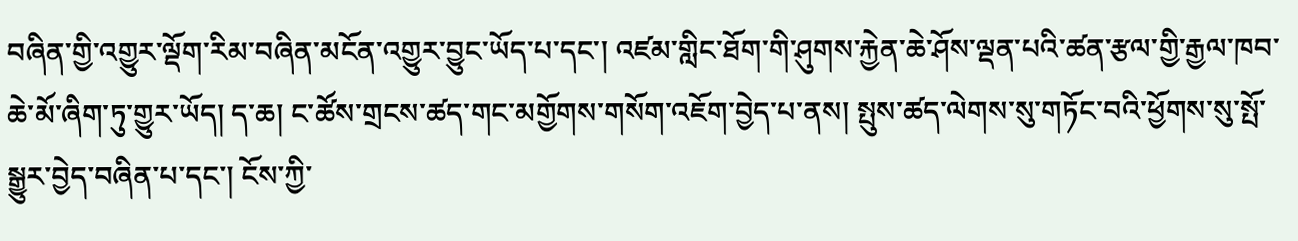བཞིན་གྱི་འགྱུར་ལྡོག་རིམ་བཞིན་མངོན་འགྱུར་བྱུང་ཡོད་པ་དང་། འཛམ་གླིང་ཐོག་གི་ཤུགས་རྐྱེན་ཆེ་ཤོས་ལྡན་པའི་ཚན་རྩལ་གྱི་རྒྱལ་ཁབ་ཆེ་མོ་ཞིག་ཏུ་གྱུར་ཡོད། ད་ཆ། ང་ཚོས་གྲངས་ཚད་གང་མགྱོགས་གསོག་འཇོག་བྱེད་པ་ནས། སྤུས་ཚད་ལེགས་སུ་གཏོང་བའི་ཕྱོགས་སུ་སྤོ་སྒྱུར་བྱེད་བཞིན་པ་དང་། ངོས་ཀྱི་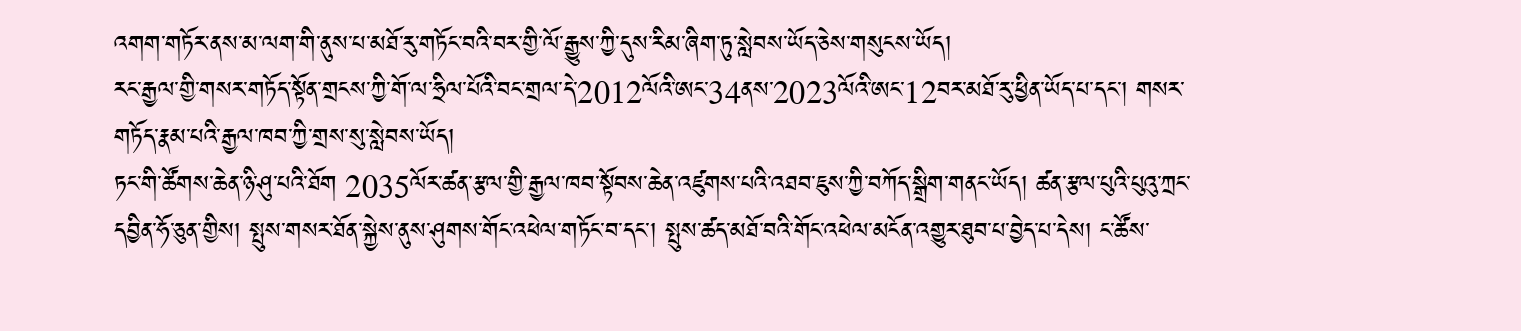འགག་གཏོར་ནས་མ་ལག་གི་ནུས་པ་མཐོ་རུ་གཏོང་བའི་བར་གྱི་ལོ་རྒྱུས་ཀྱི་དུས་རིམ་ཞིག་ཏུ་སླེབས་ཡོད་ཅེས་གསུངས་ཡོད།
རང་རྒྱལ་གྱི་གསར་གཏོད་སྟོན་གྲངས་ཀྱི་གོ་ལ་ཧྲིལ་པོའི་བང་གྲལ་དེ་2012ལོའི་ཨང་34ནས་2023ལོའི་ཨང་12བར་མཐོ་རུ་ཕྱིན་ཡོད་པ་དང་། གསར་གཏོད་རྣམ་པའི་རྒྱལ་ཁབ་ཀྱི་གྲས་སུ་སླེབས་ཡོད།
ཏང་གི་ཚོགས་ཆེན་ཉི་ཤུ་པའི་ཐོག 2035ལོར་ཚན་རྩལ་གྱི་རྒྱལ་ཁབ་སྟོབས་ཆེན་འཛུགས་པའི་འཐབ་ཇུས་ཀྱི་བཀོད་སྒྲིག་གནང་ཡོད། ཚན་རྩལ་པུའི་པུའུ་ཀྲང་དབྱིན་ཧོ་ཅུན་གྱིས། སྤུས་གསར་ཐོན་སྐྱེས་ནུས་ཤུགས་གོང་འཕེལ་གཏོང་བ་དང་། སྤུས་ཚད་མཐོ་བའི་གོང་འཕེལ་མངོན་འགྱུར་ཐུབ་པ་བྱེད་པ་དེས། ང་ཚོས་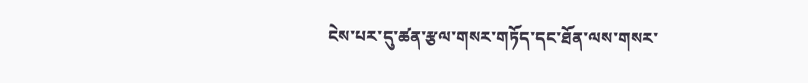ངེས་པར་དུ་ཚན་རྩལ་གསར་གཏོད་དང་ཐོན་ལས་གསར་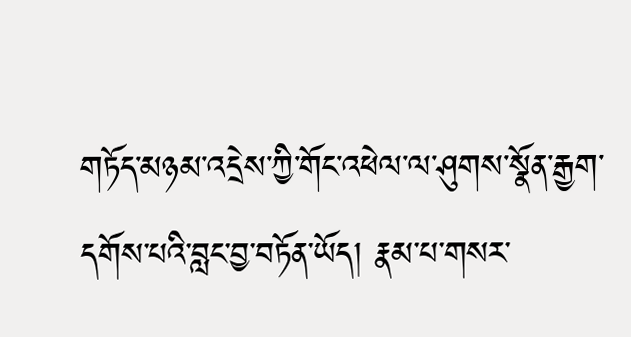གཏོད་མཉམ་འདྲེས་ཀྱི་གོང་འཕེལ་ལ་ཤུགས་སྣོན་རྒྱག་དགོས་པའི་བླང་བྱ་བཏོན་ཡོད། རྣམ་པ་གསར་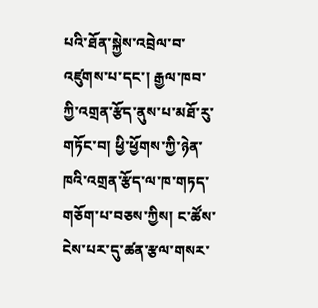པའི་ཐོན་སྐྱེས་འབྲེལ་བ་འཛུགས་པ་དང་། རྒྱལ་ཁབ་ཀྱི་འགྲན་རྩོད་ནུས་པ་མཐོ་རུ་གཏོང་བ། ཕྱི་ཕྱོགས་ཀྱི་ཉེན་ཁའི་འགྲན་རྩོད་ལ་ཁ་གཏད་གཅོག་པ་བཅས་ཀྱིས། ང་ཚོས་ངེས་པར་དུ་ཚན་རྩལ་གསར་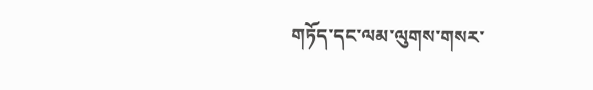གཏོད་དང་ལམ་ལུགས་གསར་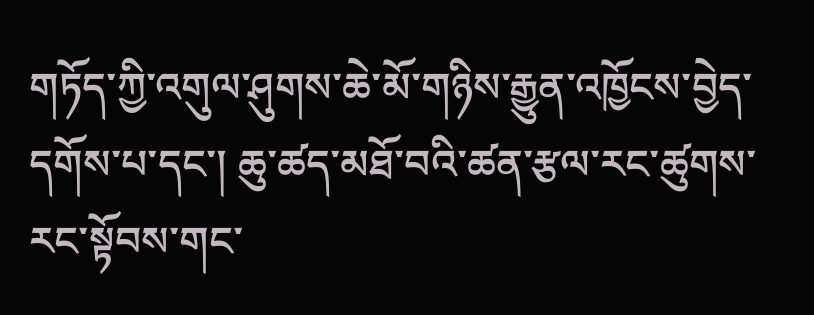གཏོད་ཀྱི་འགུལ་ཤུགས་ཆེ་མོ་གཉིས་རྒྱུན་འཁྱོངས་བྱེད་དགོས་པ་དང་། ཆུ་ཚད་མཐོ་བའི་ཚན་རྩལ་རང་ཚུགས་རང་སྟོབས་གང་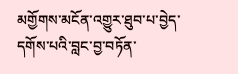མགྱོགས་མངོན་འགྱུར་ཐུབ་པ་བྱེད་དགོས་པའི་བླང་བྱ་བཏོན་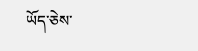ཡོད་ཅེས་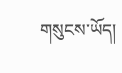གསུངས་ཡོད།